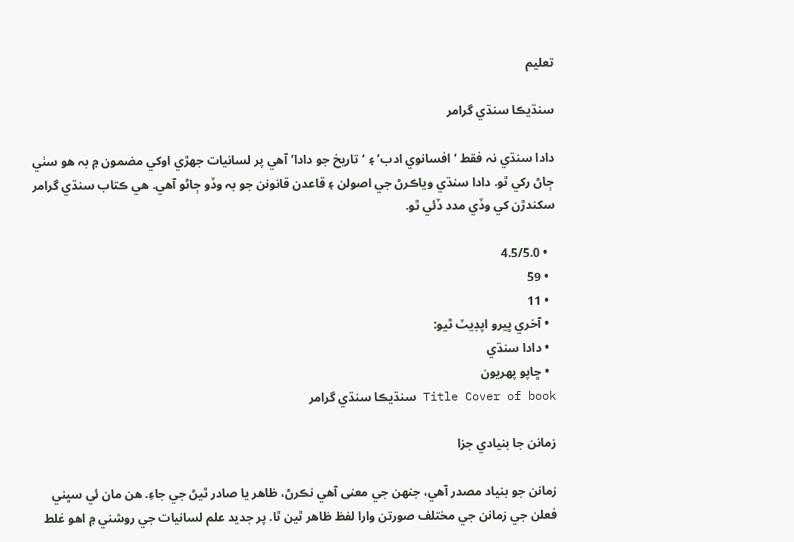تعليم

سنڌيڪا سنڌي گرامر

دادا سنڌي نہ فقط ‘افسانوي ادب’ ۽ ‘تاريخ جو دادا’ آهي پر لسانيات جھڙي اوکي مضمون ۾ بہ هو سٺي ڄاڻ رکي ٿو. دادا سنڌي وياڪرڻ جي اصولن ۽ قاعدن قانونن جو بہ وڏو ڄاڻو آهي. ھي ڪتاب سنڌي گرامر سکندڙن کي وڏي مدد ڏئي ٿو.

  • 4.5/5.0
  • 59
  • 11
  • آخري ڀيرو اپڊيٽ ٿيو:
  • دادا سنڌي
  • ڇاپو پھريون
Title Cover of book سنڌيڪا سنڌي گرامر

زمانن جا بنيادي جزا

زمانن جو بنياد مصدر آهي، جنهن جي معنى آهي نڪرڻ، ظاهر يا صادر ٿيڻ جي جاءِ. هن مان ئي سڀني فعلن جي زمانن جي مختلف صورتن وارا لفظ ظاهر ٿين ٿا. پر جديد علم لسانيات جي روشني ۾ اهو غلط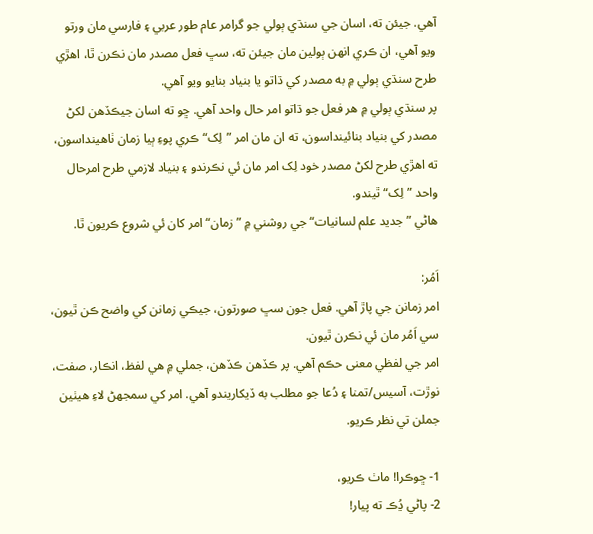آهي. جيئن ته، اسان جي سنڌي ٻولي جو گرامر عام طور عربي ۽ فارسي مان ورتو ويو آهي، ان ڪري انهن ٻولين مان جيئن ته، سڀ فعل مصدر مان نڪرن ٿا، اهڙي طرح سنڌي ٻولي ۾ به مصدر کي ڌاتو يا بنياد بنايو ويو آهي.
پر سنڌي ٻولي ۾ هر فعل جو ڌاتو امر حال واحد آهي. ڇو ته اسان جيڪڏهن لکڻ مصدر کي بنياد بنائينداسون، ته ان مان امر ”لِک“ ڪري پوءِ ٻيا زمان ٺاهينداسون، ته اهڙي طرح لکڻ مصدر خود لِک امر مان ئي نڪرندو ۽ بنياد لازمي طرح امرحال واحد ”لِک“ ٿيندو.
هاڻي ”جديد علم لسانيات“ جي روشني ۾ ”زمان“ امر کان ئي شروع ڪريون ٿا.

اَمُر:
امر زمانن جي پاڙ آهي. فعل جون سڀ صورتون، جيڪي زمانن کي واضح ڪن ٿيون، سي اَمُر مان ئي نڪرن ٿيون.
امر جي لفظي معنى حڪم آهي. پر ڪڏهن ڪڏهن، جملي ۾ هي لفظ، انڪار، صفت، نوڙت، آسيس/تمنا ۽ دُعا جو مطلب به ڏيکاريندو آهي. امر کي سمجھڻ لاءِ هيٺين جملن تي نظر ڪريو.

1- ڇوڪرا! ماٺ ڪريو،
2- پاڻي ڍُڪ ته پيار!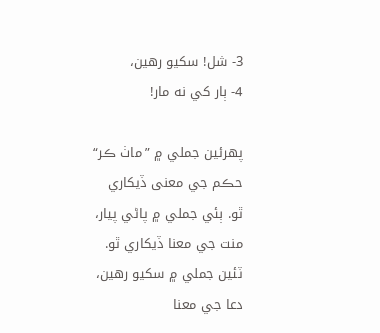3- شل! سکيو رهين،
4- ٻار کي نه مار!

پهرئين جملي ۾ ”ماٺ ڪر“ حڪم جي معنى ڏيکاري ٿو. ٻئي جملي ۾ پاڻي پيار، منت جي معنا ڏيکاري ٿو. ٽئين جملي ۾ سکيو رهين، دعا جي معنا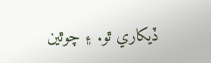ڏيکاري ٿو. ۽ چوٿين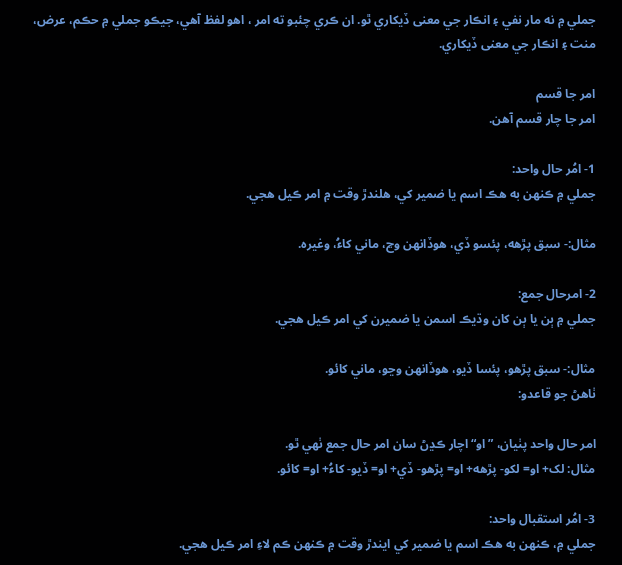جملي ۾ نه مار نفي ۽ انڪار جي معنى ڏيکاري ٿو. ان ڪري چئبو ته امر ، اهو لفظ آهي، جيڪو جملي ۾ حڪم، عرض، منت ۽ انڪار جي معنى ڏيکاري.

امر جا قسم
امر جا چار قسم آهن.

1- امُر حال واحد:
جملي ۾ ڪنهن به هڪ اسم يا ضمير کي، هلندڙ وقت ۾ امر ڪيل هجي.

مثال:- سبق پڙهه، پئسو ڏي، هوڏانهن وڃ، ماني کاءُ، وغيره.

2- امرحال جمع:
جملي ۾ ٻن يا ٻن کان وڌيڪ اسمن يا ضميرن کي امر ڪيل هجي.

مثال:- سبق پڙهو، پئسا ڏيو، هوڏانهن وڃو، ماني کائو.
ٺاهڻ جو قاعدو:

امر حال واحد پٺيان، ”او“ اچار ڪڍڻ سان امر حال جمع ٺهي ٿو.
مثال: لک+ او= لکو- پڙهه+ او= پڙهو- ڏي+ او= ڏيو- کاءُ+ او= کائو.

3- امُر استقبال واحد:
جملي ۾، ڪنهن به هڪ اسم يا ضمير کي ايندڙ وقت ۾ ڪنهن ڪم لاءِ امر ڪيل هجي.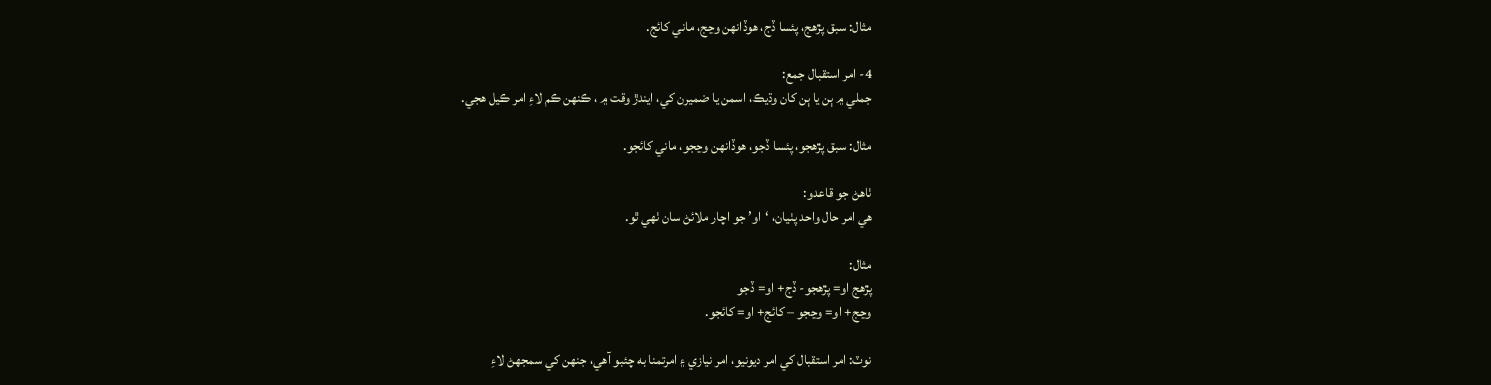مثال: سبق پڙهج، پئسا ڏج، هوڏانهن وڃج، ماني کائج.

4- امر استقبال جمع:
جملي ۾ ٻن يا ٻن کان وڌيڪ، اسمن يا ضميرن کي، ايندڙ وقت ۾ ، ڪنهن ڪم لاءِ امر ڪيل هجي.

مثال: سبق پڙهجو، پئسا ڏجو، هوڏانهن وڃجو، ماني کائجو.

ٺاهڻ جو قاعدو:
هي امر حال واحد پٺيان، ‘او’ جو اچار ملائڻ سان ٺهي ٿو.

مثال:
پڙهج او= پڙهجو- ڏج+ او= ڏجو
وڃج+ او= وڃجو – کائج+ او= کائجو.

نوٽ: امر استقبال کي امر ديونيو، امر نيازي ۽ امرتمنا به چئبو آهي، جنهن کي سمجهڻ لاءِ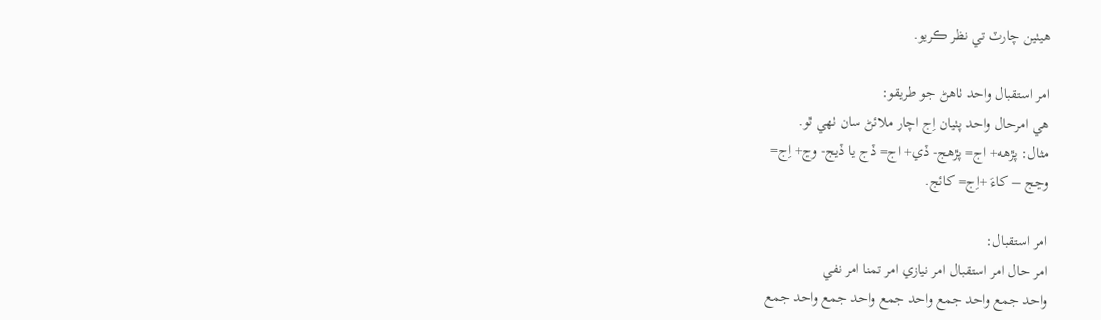هيٺين چارٽ تي نظر ڪريو.

امر استقبال واحد ٺاهڻ جو طريقو:
هي امرحال واحد پٺيان اِج اچار ملائڻ سان ٺهي ٿو.
مثال: پڙهه+ اج= پڙهج- ڏي+ اج= ڏج يا ڏيج- وڃ+ اِج=
وڃج – کاءَ +اِج= کائج.

امر استقبال:
امر حال امر استقبال امر نيازي امر تمنا امر نفي
واحد جمع واحد جمع واحد جمع واحد جمع واحد جمع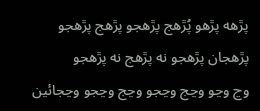پڙهه پڙهو پُڙهج پڙهجو پڙهج پڙهجو پڙهجان پڙهجو نه پڙهج نه پڙهجو
وڃ وڃو وڃج وڃجو وڃج وڃجو وڃجائين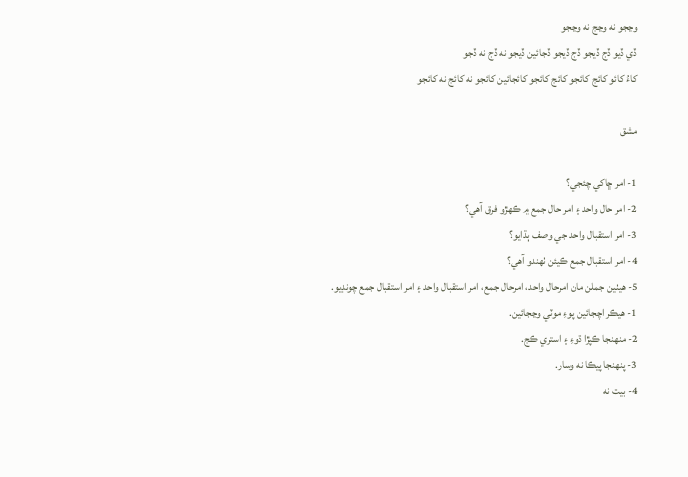وڃجو نه وڃج نه وڃجو
ڏي ڏيو ڏج ڏيجو ڏج ڏيجو ڏجائين ڏيجو نه ڏج نه ڏجو
کاءُ کائو کائج کائجو کائج کائجو کائجائين کائجو نه کائج نه کائجو

مشق

1- امر ڇاکي چئجي؟
2- امر حال واحد ۽ امر حال جمع ۾ ڪھڙو فرق آهي؟
3- امر استقبال واحد جي وصف ٻڌايو؟
4- امر استقبال جمع ڪيئن ٺهندو آهي؟
5- هيٺين جملن مان امرحال واحد، امرحال جمع، امر استقبال واحد ۽ امر استقبال جمع چونڊيو.
1- هيڪر اچجائين پوءِ موٽي وڃجائين.
2- منهنجا ڪپڙا ڌوءِ ۽ استري ڪج.
3- پنهنجا پيڪا نه وسار.
4- بيت نه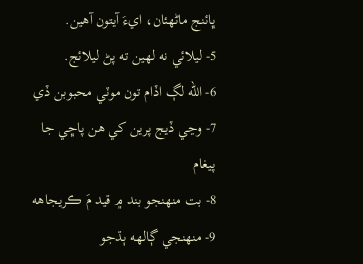ڀائنج ماڻهئان، ايءَ آيتون آهين.
5- ليلائي نه لهين ته پڻ ليلائج.
6- الله لڳ اڏام تون موٽي محبوبن ڏي
7- وڃي ڏيج پرين کي هن پاڇي جا پيغام
8- بت منهنجو بند ۾ قيد مَ ڪريجاهه
9- منهنجي ڳالهه ٻڌجو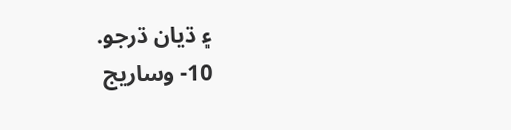۽ ڌيان ڌرجو.
10- وساريج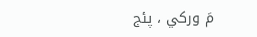مَ ورکي ، پئج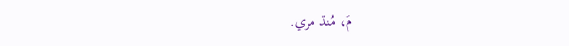مَ، مُنڌ مري.